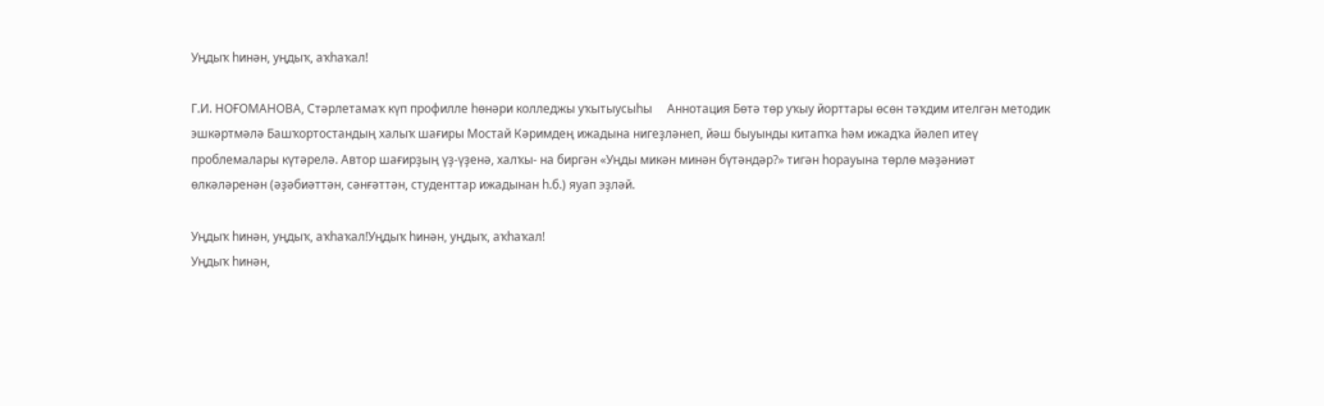Уңдыҡ һинән, уңдыҡ, аҡһаҡал!

Г.И. НОҒОМАНОВА, Стәрлетамаҡ күп профилле һөнәри колледжы уҡытыусыһы     Аннотация Бөтә төр уҡыу йорттары өсөн тәҡдим ителгән методик эшкәртмәлә Башҡортостандың халыҡ шағиры Мостай Кәримдең ижадына нигеҙләнеп, йәш быуынды китапҡа һәм ижадҡа йәлеп итеү проблемалары күтәрелә. Автор шағирҙың үҙ‑үҙенә, халҡы‑ на биргән «Уңды микән минән бүтәндәр?» тигән һорауына төрлө мәҙәниәт өлкәләренән (әҙәбиәттән, сәнғәттән, студенттар ижадынан һ.б.) яуап эҙләй.

Уңдыҡ һинән, уңдыҡ, аҡһаҡал!Уңдыҡ һинән, уңдыҡ, аҡһаҡал!
Уңдыҡ һинән,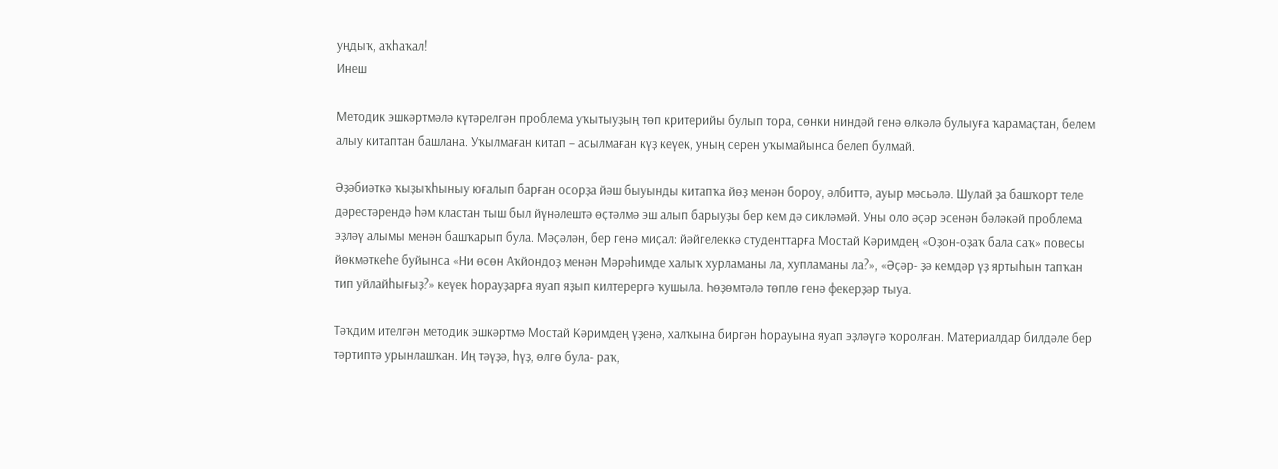уңдыҡ, аҡһаҡал!
Инеш

Методик эшкәртмәлә күтәрелгән проблема уҡытыуҙың төп критерийы булып тора, сөнки ниндәй генә өлкәлә булыуға ҡарамаҫтан, белем алыу китаптан башлана. Уҡылмаған китап – асылмаған күҙ кеүек, уның серен уҡымайынса белеп булмай.

Әҙәбиәткә ҡыҙыҡһыныу юғалып барған осорҙа йәш быуынды китапҡа йөҙ менән бороу, әлбиттә, ауыр мәсьәлә. Шулай ҙа башҡорт теле дәрестәрендә һәм кластан тыш был йүнәлештә өҫтәлмә эш алып барыуҙы бер кем дә сикләмәй. Уны оло әҫәр эсенән бәләкәй проблема эҙләү алымы менән башҡарып була. Мәҫәлән, бер генә миҫал: йәйгелеккә студенттарға Мостай Кәримдең «Оҙон‑оҙаҡ бала саҡ» повесы йөкмәткеһе буйынса «Ни өсөн Аҡйондоҙ менән Мәрәһимде халыҡ хурламаны ла, хупламаны ла?», «Әҫәр‑ ҙә кемдәр үҙ яртыһын тапҡан тип уйлайһығыҙ?» кеүек һорауҙарға яуап яҙып килтерергә ҡушыла. Һөҙөмтәлә төплө генә фекерҙәр тыуа.

Тәҡдим ителгән методик эшкәртмә Мостай Кәримдең үҙенә, халҡына биргән һорауына яуап эҙләүгә ҡоролған. Материалдар билдәле бер тәртиптә урынлашҡан. Иң тәүҙә, һүҙ, өлгө була‑ раҡ,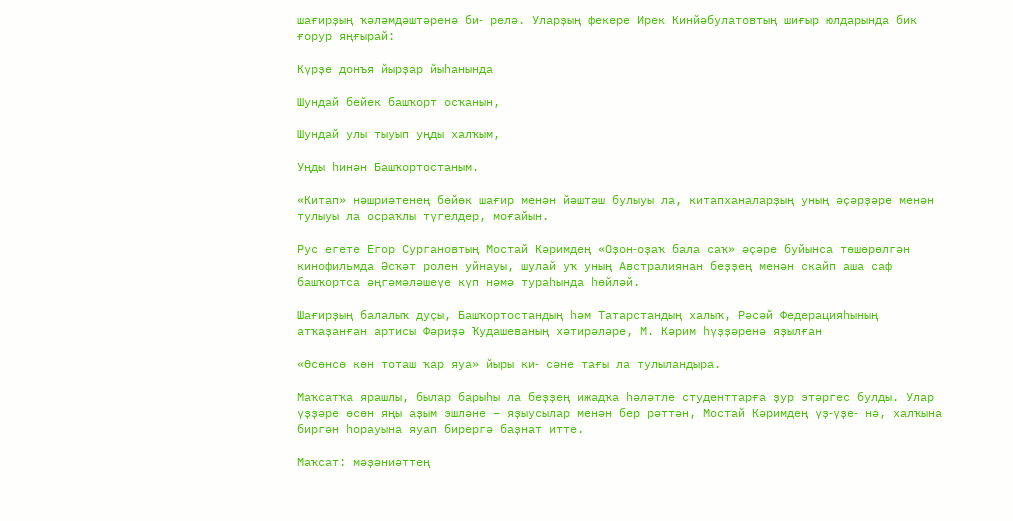шағирҙың ҡәләмдәштәренә би‑ релә. Уларҙың фекере Ирек Кинйәбулатовтың шиғыр юлдарында бик ғорур яңғырай:

Күрҙе донъя йырҙар йыһанында

Шундай бейек башҡорт осҡанын,

Шундай улы тыуып уңды халҡым,

Уңды һинән Башҡортостаным.

«Китап» нәшриәтенең бөйөк шағир менән йәштәш булыуы ла, китапханаларҙың уның әҫәрҙәре менән тулыуы ла осраҡлы түгелдер, моғайын.

Рус егете Егор Сургановтың Мостай Кәримдең «Оҙон‑оҙаҡ бала саҡ» әҫәре буйынса төшөрөлгән кинофильмда Әсҡәт ролен уйнауы, шулай уҡ уның Австралиянан беҙҙең менән скайп аша саф башҡортса әңгәмәләшеүе күп нәмә тураһында һөйләй.

Шағирҙың балалыҡ дуҫы, Башҡортостандың һәм Татарстандың халыҡ, Рәсәй Федерацияһының атҡаҙанған артисы Фәриҙә Ҡудашеваның хәтирәләре, М. Кәрим һүҙҙәренә яҙылған

«Өсөнсө көн тоташ ҡар яуа» йыры ки‑ сәне тағы ла тулыландыра.

Маҡсатҡа ярашлы, былар барыһы ла беҙҙең ижадҡа һәләтле студенттарға ҙур этәргес булды. Улар үҙҙәре өсөн яңы аҙым эшләне – яҙыусылар менән бер рәттән, Мостай Кәримдең үҙ‑үҙе‑ нә, халҡына биргән һорауына яуап бирергә баҙнат итте.

Маҡсат: мәҙәниәттең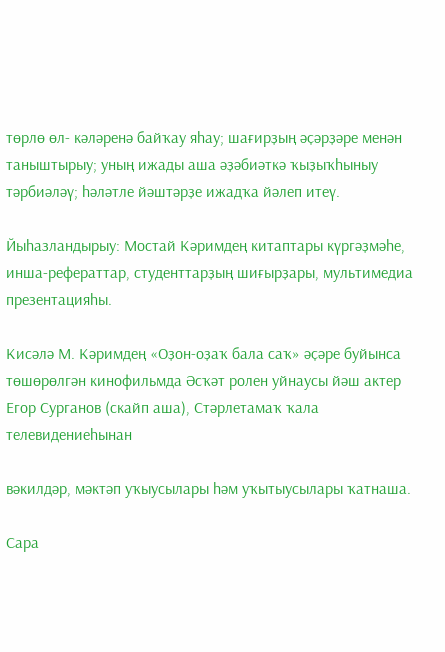төрлө өл‑ кәләренә байҡау яһау; шағирҙың әҫәрҙәре менән таныштырыу; уның ижады аша әҙәбиәткә ҡыҙыҡһыныу тәрбиәләү; һәләтле йәштәрҙе ижадҡа йәлеп итеү.

Йыһазландырыу: Мостай Кәримдең китаптары күргәҙмәһе, инша‑рефераттар, студенттарҙың шиғырҙары, мультимедиа презентацияһы.

Кисәлә М. Кәримдең «Оҙон‑оҙаҡ бала саҡ» әҫәре буйынса төшөрөлгән кинофильмда Әсҡәт ролен уйнаусы йәш актер Егор Сурганов (скайп аша), Стәрлетамаҡ ҡала телевидениеһынан

вәкилдәр, мәктәп уҡыусылары һәм уҡытыусылары ҡатнаша.

Сара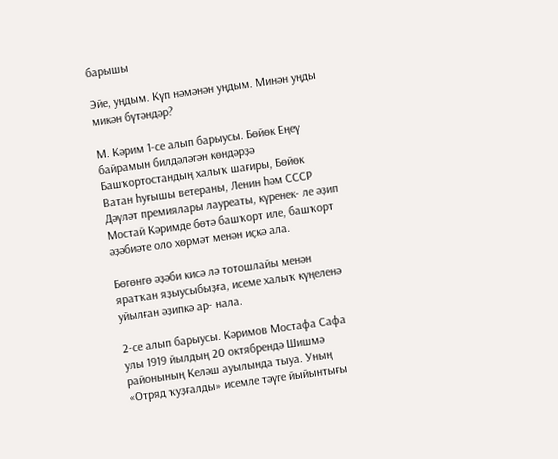барышы

Эйе, уңдым. Күп нәмәнән уңдым. Минән уңды микән бүтәндәр?

М. Кәрим 1‑се алып барыусы. Бөйөк Еңеү байрамын билдәләгән көндәрҙә Башҡортостандың халыҡ шағиры, Бөйөк Ватан һуғышы ветераны, Ленин һәм СССР Дәүләт премиялары лауреаты, күренек‑ ле әҙип Мостай Кәримде бөтә башҡорт иле, башҡорт әҙәбиәте оло хөрмәт менән иҫкә ала.

Бөгөнгө әҙәби кисә лә тотошлайы менән яратҡан яҙыусыбыҙға, исеме халыҡ күңеленә уйылған әҙипкә ар‑ нала.

2‑се алып барыусы. Кәримов Мостафа Сафа улы 1919 йылдың 20 октябрендә Шишмә районының Келәш ауылында тыуа. Уның «Отряд ҡуҙғалды» исемле тәүге йыйынтығы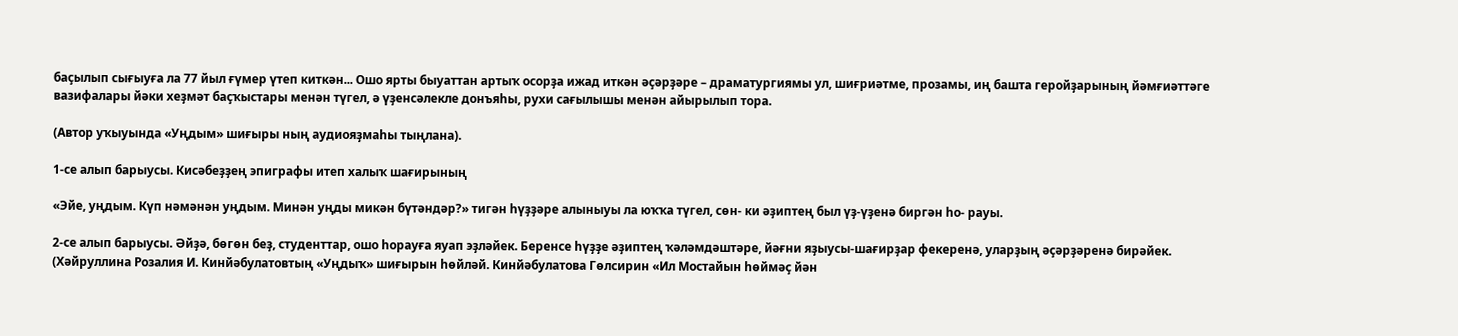баҫылып сығыуға ла 77 йыл ғүмер үтеп киткән... Ошо ярты быуаттан артыҡ осорҙа ижад иткән әҫәрҙәре – драматургиямы ул, шиғриәтме, прозамы, иң башта геройҙарының йәмғиәттәге вазифалары йәки хеҙмәт баҫҡыстары менән түгел, ә үҙенсәлекле донъяһы, рухи сағылышы менән айырылып тора.

(Автор уҡыуында «Уңдым» шиғыры ның аудиояҙмаһы тыңлана).

1‑се алып барыусы. Кисәбеҙҙең эпиграфы итеп халыҡ шағирының

«Эйе, уңдым. Күп нәмәнән уңдым. Минән уңды микән бүтәндәр?» тигән һүҙҙәре алыныуы ла юҡҡа түгел, сөн‑ ки әҙиптең был үҙ‑үҙенә биргән һо‑ рауы.

2‑се алып барыусы. Әйҙә, бөгөн беҙ, студенттар, ошо һорауға яуап эҙләйек. Беренсе һүҙҙе әҙиптең ҡәләмдәштәре, йәғни яҙыусы‑шағирҙар фекеренә, уларҙың әҫәрҙәренә бирәйек. (Хәйруллина Розалия И. Кинйәбулатовтың «Уңдыҡ» шиғырын һөйләй. Кинйәбулатова Гөлсирин «Ил Мостайын һөймәҫ йән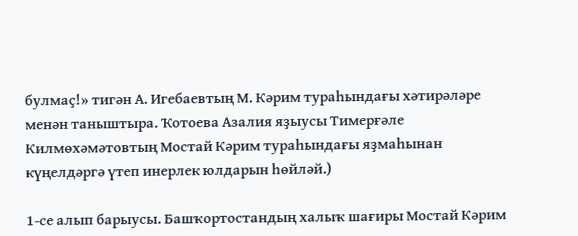булмаҫ!» тигән А. Игебаевтың М. Кәрим тураһындағы хәтирәләре менән таныштыра. Ҡотоева Азалия яҙыусы Тимерғәле Килмөхәмәтовтың Мостай Кәрим тураһындағы яҙмаһынан күңелдәргә үтеп инерлек юлдарын һөйләй.)

1‑се алып барыусы. Башҡортостандың халыҡ шағиры Мостай Кәрим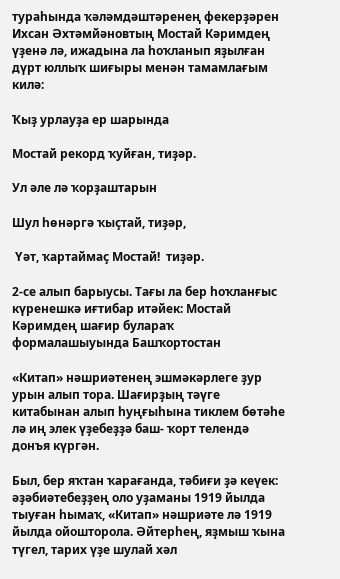тураһында ҡәләмдәштәренең фекерҙәрен Ихсан Әхтәмйәновтың Мостай Кәримдең үҙенә лә, ижадына ла һоҡланып яҙылған дүрт юллыҡ шиғыры менән тамамлағым килә:

Ҡыҙ урлауҙа ер шарында

Мостай рекорд ҡуйған, тиҙәр.

Ул әле лә ҡорҙаштарын

Шул һөнәргә ҡыҫтай, тиҙәр,

 Үәт, ҡартаймаҫ Мостай!  тиҙәр.

2‑се алып барыусы. Тағы ла бер һоҡланғыс күренешкә иғтибар итәйек: Мостай Кәримдең шағир булараҡ формалашыуында Башҡортостан

«Китап» нәшриәтенең эшмәкәрлеге ҙур урын алып тора. Шағирҙың тәүге китабынан алып һуңғыһына тиклем бөтәһе лә иң элек үҙебеҙҙә баш‑ ҡорт телендә донъя күргән.

Был, бер яҡтан ҡарағанда, тәбиғи ҙә кеүек: әҙәбиәтебеҙҙең оло уҙаманы 1919 йылда тыуған һымаҡ, «Китап» нәшриәте лә 1919 йылда ойошторола. Әйтерһең, яҙмыш ҡына түгел, тарих үҙе шулай хәл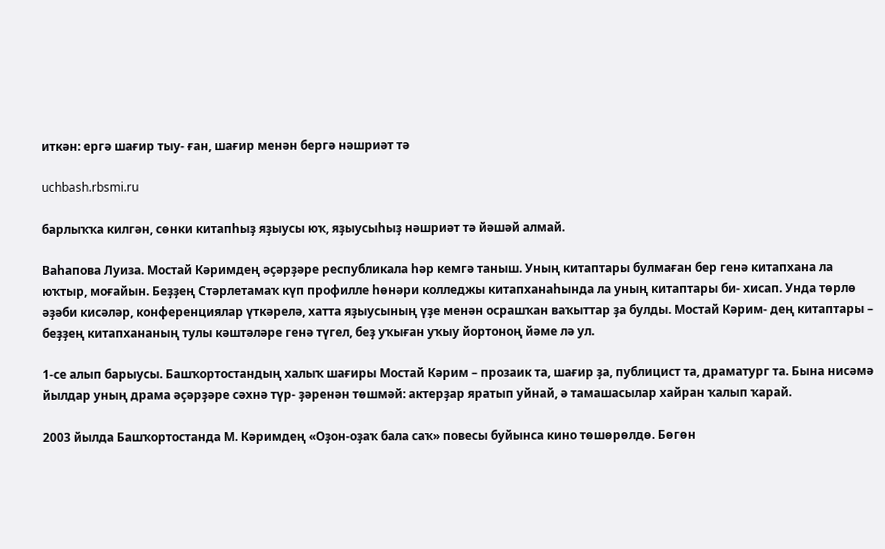иткән: ергә шағир тыу‑ ған, шағир менән бергә нәшриәт тә

uchbash.rbsmi.ru

барлыҡҡа килгән, сөнки китапһыҙ яҙыусы юҡ, яҙыусыһыҙ нәшриәт тә йәшәй алмай.

Ваһапова Луиза. Мостай Кәримдең әҫәрҙәре республикала һәр кемгә таныш. Уның китаптары булмаған бер генә китапхана ла юҡтыр, моғайын. Беҙҙең Стәрлетамаҡ күп профилле һөнәри колледжы китапханаһында ла уның китаптары би‑ хисап. Унда төрлө әҙәби кисәләр, конференциялар үткәрелә, хатта яҙыусының үҙе менән осрашҡан ваҡыттар ҙа булды. Мостай Кәрим‑ дең китаптары – беҙҙең китапхананың тулы кәштәләре генә түгел, беҙ уҡыған уҡыу йортоноң йәме лә ул.

1‑се алып барыусы. Башҡортостандың халыҡ шағиры Мостай Кәрим – прозаик та, шағир ҙа, публицист та, драматург та. Бына нисәмә йылдар уның драма әҫәрҙәре сәхнә түр‑ ҙәренән төшмәй: актерҙар яратып уйнай, ә тамашасылар хайран ҡалып ҡарай.

2003 йылда Башҡортостанда М. Кәримдең «Оҙон‑оҙаҡ бала саҡ» повесы буйынса кино төшөрөлдө. Бөгөн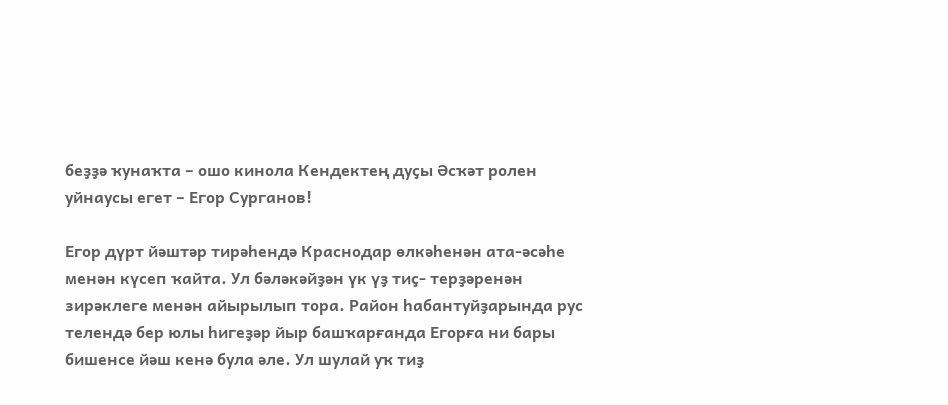беҙҙә ҡунаҡта – ошо кинола Кендектең дуҫы Әсҡәт ролен уйнаусы егет – Егор Сурганов!

Егор дүрт йәштәр тирәһендә Краснодар өлкәһенән ата‑әсәһе менән күсеп ҡайта. Ул бәләкәйҙән үк үҙ тиҫ‑ терҙәренән зирәклеге менән айырылып тора. Район һабантуйҙарында рус телендә бер юлы һигеҙәр йыр башҡарғанда Егорға ни бары бишенсе йәш кенә була әле. Ул шулай уҡ тиҙ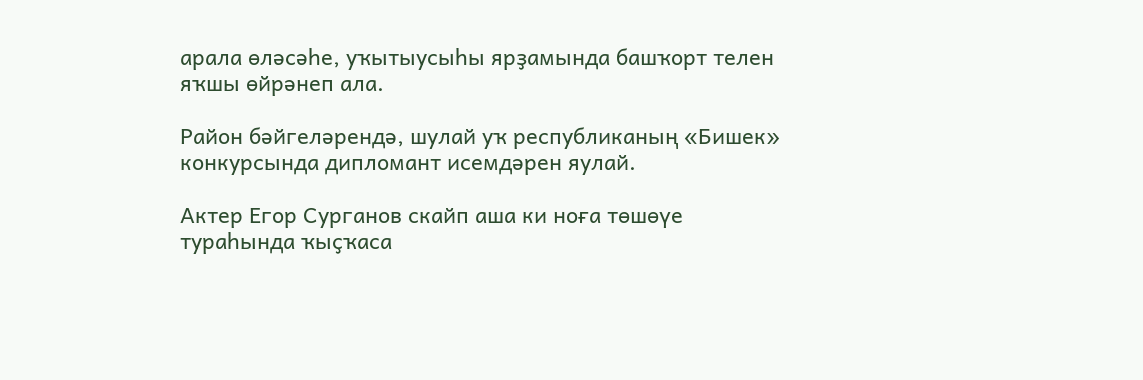арала өләсәһе, уҡытыусыһы ярҙамында башҡорт телен яҡшы өйрәнеп ала.

Район бәйгеләрендә, шулай уҡ республиканың «Бишек» конкурсында дипломант исемдәрен яулай.

Актер Егор Сурганов скайп аша ки ноға төшөүе тураһында ҡыҫҡаса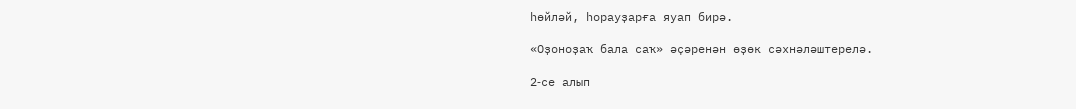һөйләй, һорауҙарға яуап бирә.

«Оҙоноҙаҡ бала саҡ» әҫәренән өҙөк сәхнәләштерелә.

2‑се алып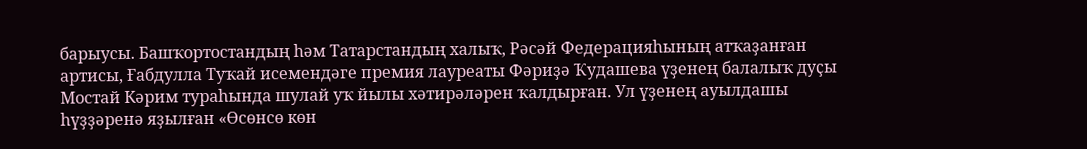барыусы. Башҡортостандың һәм Татарстандың халыҡ, Рәсәй Федерацияһының атҡаҙанған артисы, Ғабдулла Туҡай исемендәге премия лауреаты Фәриҙә Ҡудашева үҙенең балалыҡ дуҫы Мостай Кәрим тураһында шулай уҡ йылы хәтирәләрен ҡалдырған. Ул үҙенең ауылдашы һүҙҙәренә яҙылған «Өсөнсө көн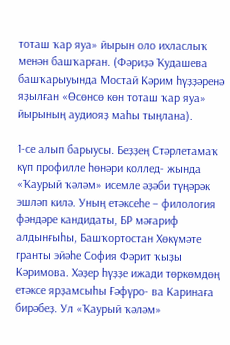тоташ ҡар яуа» йырын оло ихласлыҡ менән башҡарған. (Фәриҙә Ҡудашева башҡарыуында Мостай Кәрим һүҙҙәренә яҙылған «Өсөнсө көн тоташ ҡар яуа» йырының аудиояҙ маһы тыңлана).

1‑се алып барыусы. Беҙҙең Стәрлетамаҡ күп профилле һөнәри коллед‑ жында «Ҡаурый ҡәләм» исемле әҙәби түңәрәк эшләп килә. Уның етәксеһе – филология фәндәре кандидаты, БР мәғариф алдынғыһы, Башҡортостан Хөкүмәте гранты эйәһе София Фәрит ҡыҙы Кәримова. Хәҙер һүҙҙе ижади төркөмдөң етәксе ярҙамсыһы Ғәфүро‑ ва Каринаға бирәбеҙ. Ул «Ҡаурый ҡәләм»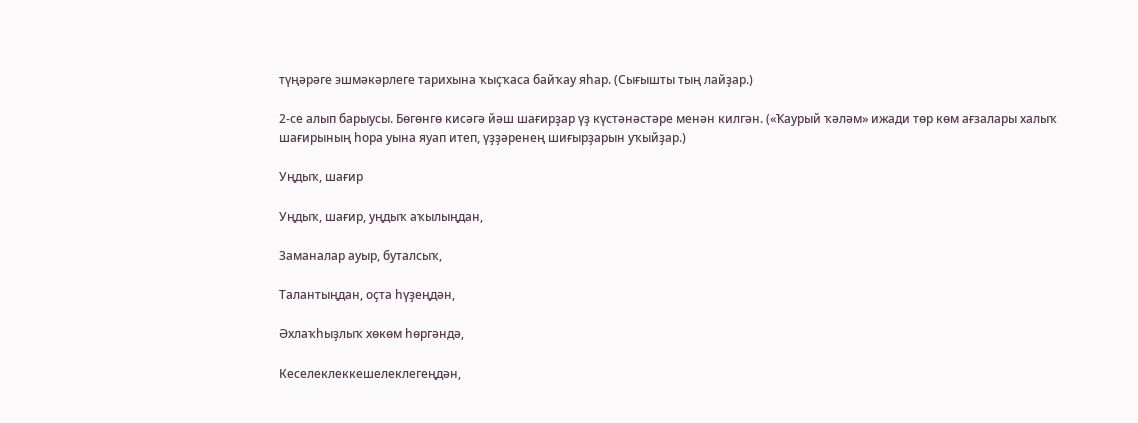түңәрәге эшмәкәрлеге тарихына ҡыҫҡаса байҡау яһар. (Сығышты тың лайҙар.)

2‑се алып барыусы. Бөгөнгө кисәгә йәш шағирҙар үҙ күстәнәстәре менән килгән. («Ҡаурый ҡәләм» ижади төр көм ағзалары халыҡ шағирының һора уына яуап итеп, үҙҙәренең шиғырҙарын уҡыйҙар.)

Уңдыҡ, шағир

Уңдыҡ, шағир, уңдыҡ аҡылыңдан,

Заманалар ауыр, буталсыҡ,

Талантыңдан, оҫта һүҙеңдән,

Әхлаҡһыҙлыҡ хөкөм һөргәндә,

Кеселеклеккешелеклегеңдән,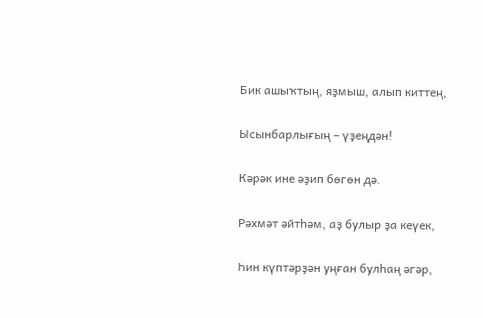Бик ашыҡтың, яҙмыш, алып киттең,

Ысынбарлығың – үҙеңдән!

Кәрәк ине әҙип бөгөн дә.

Рәхмәт әйтһәм, аҙ булыр ҙа кеүек,

Һин күптәрҙән уңған булһаң әгәр,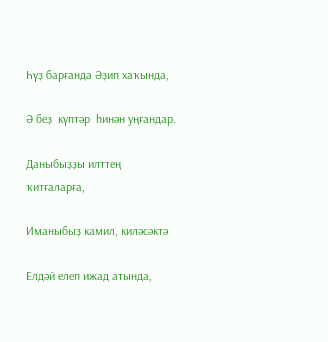Һүҙ барғанда Әҙип хаҡында,

Ә беҙ  күптәр  һинән уңғандар.

Даныбыҙҙы илттең ҡитғаларға,

Иманыбыҙ камил, киләсәктә

Елдәй елеп ижад атында,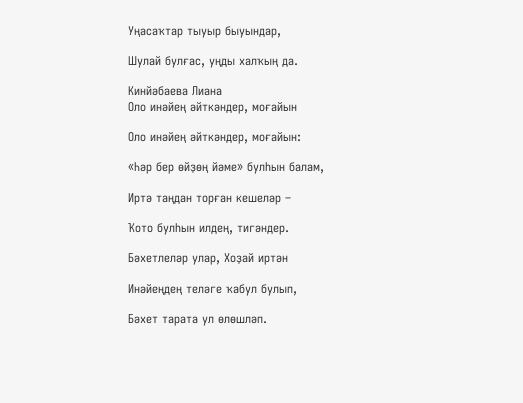Уңасаҡтар тыуыр быуындар,

Шулай булғас, уңды халҡың да.

Кинйәбаева Лиана
Оло инәйең әйткәндер, моғайын

Оло инәйең әйткәндер, моғайын:

«Һәр бер өйҙөң йәме» булһын балам,

Иртә таңдан торған кешеләр –

Ҡото булһын илдең, тигәндер.

Бәхетлеләр улар, Хоҙай иртән

Инәйеңдең теләге ҡабул булып,

Бәхет тарата ул өлөшләп.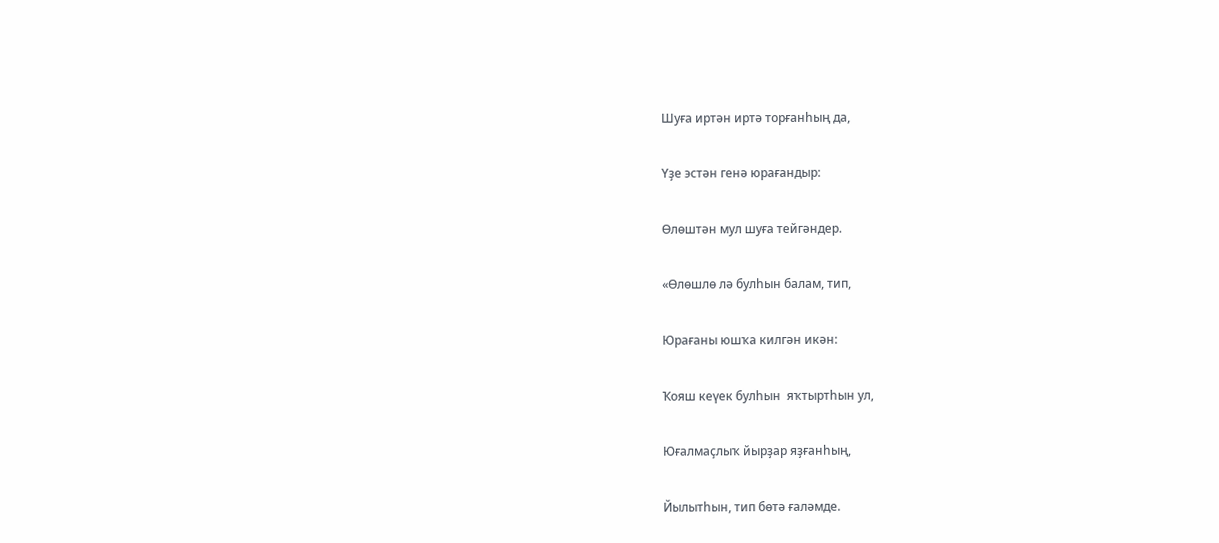Шуға иртән иртә торғанһың да,

Үҙе эстән генә юрағандыр:

Өлөштән мул шуға тейгәндер.

«Өлөшлө лә булһын балам, тип,

Юрағаны юшҡа килгән икән:

Ҡояш кеүек булһын  яҡтыртһын ул,

Юғалмаҫлыҡ йырҙар яҙғанһың,

Йылытһын, тип бөтә ғаләмде.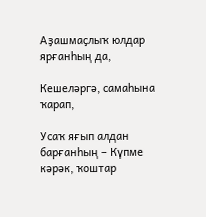Аҙашмаҫлыҡ юлдар ярғанһың да,

Кешеләргә, самаһына ҡарап,

Усаҡ яғып алдан барғанһың – Күпме кәрәк, ҡоштар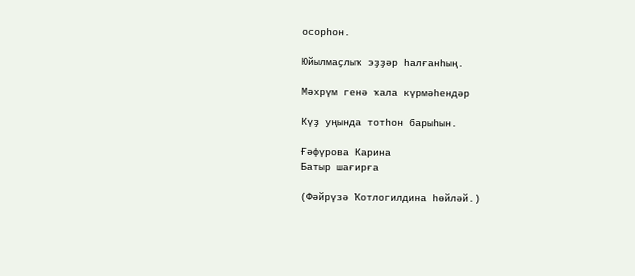осорһон.

Юйылмаҫлыҡ эҙҙәр һалғанһың.

Мәхрүм генә ҡала күрмәһендәр

Күҙ уңында тотһон барыһын.

Ғәфүрова Карина
Батыр шағирға

(Фәйрүзә Ҡотлогилдина һөйләй.)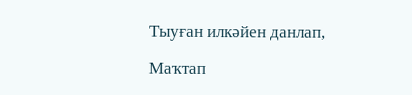Тыуған илкәйен данлап,

Маҡтап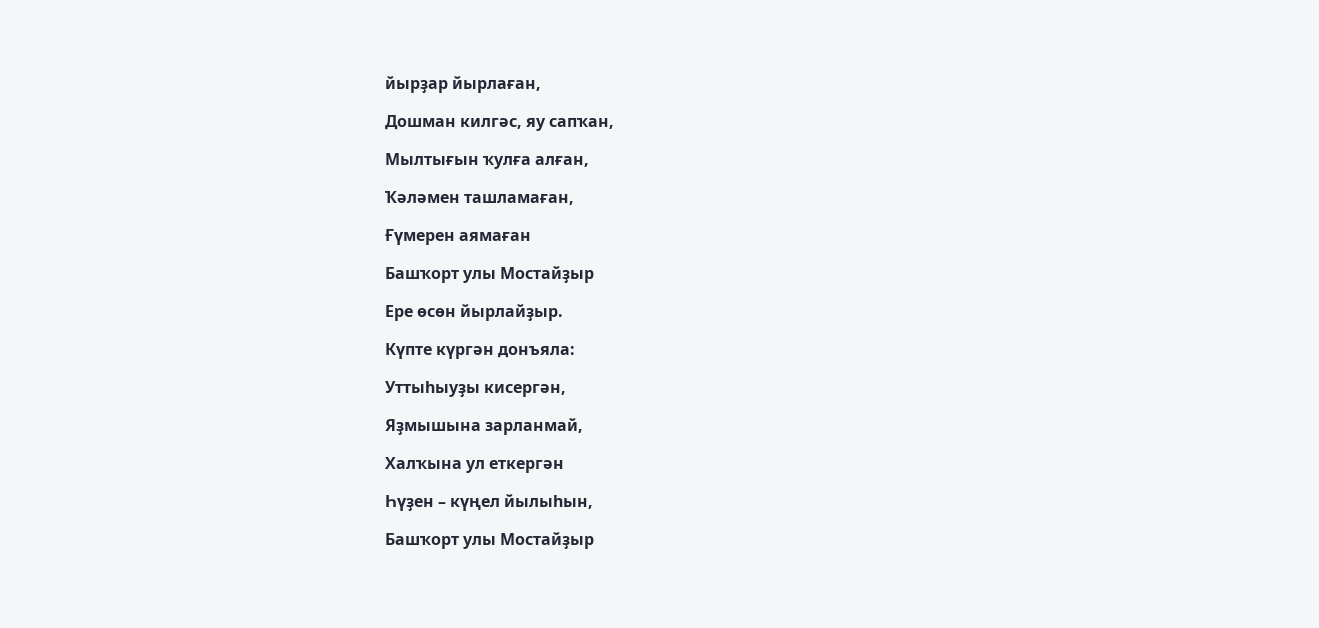йырҙар йырлаған,

Дошман килгәс, яу сапҡан,

Мылтығын ҡулға алған,

Ҡәләмен ташламаған,

Ғүмерен аямаған

Башҡорт улы Мостайҙыр

Ере өсөн йырлайҙыр.

Күпте күргән донъяла:

Уттыһыуҙы кисергән,

Яҙмышына зарланмай,

Халҡына ул еткергән

Һүҙен – күңел йылыһын,

Башҡорт улы Мостайҙыр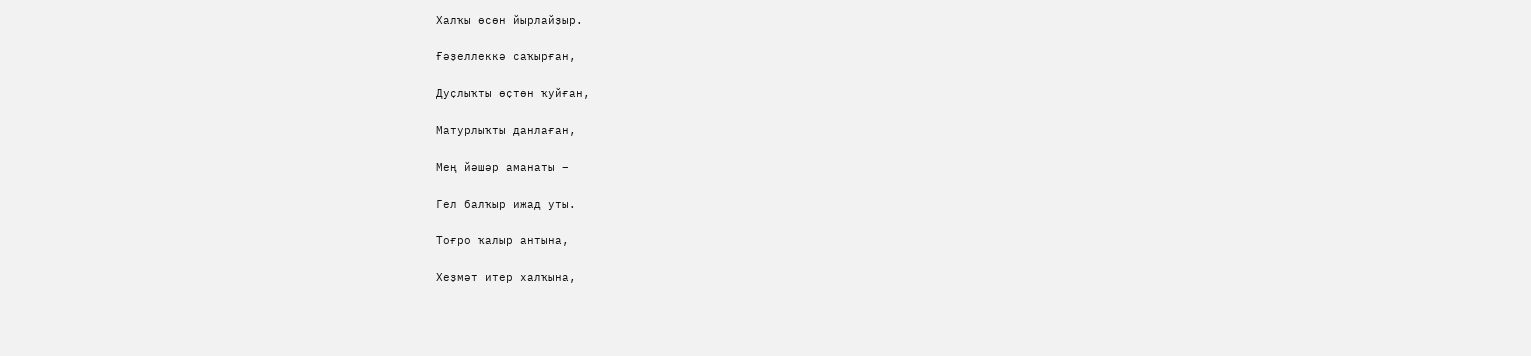Халҡы өсөн йырлайҙыр.

Ғәҙеллеккә саҡырған,

Дуҫлыҡты өҫтөн ҡуйған,

Матурлыҡты данлаған,

Мең йәшәр аманаты –

Гел балҡыр ижад уты.

Тоғро ҡалыр антына,

Хеҙмәт итер халҡына,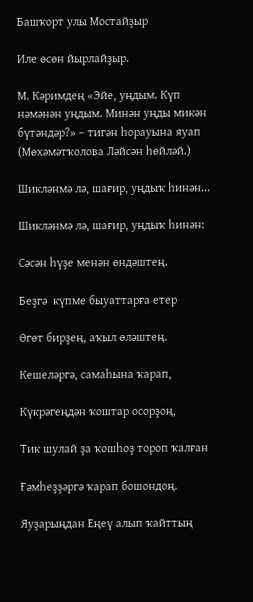Башҡорт улы Мостайҙыр

Иле өсөн йырлайҙыр.

М. Кәримдең «Эйе, уңдым. Күп нәмәнән уңдым. Минән уңды микән бүтәндәр?» – тигән һорауына яуап (Мөхәмәтҡолова Ләйсән һөйләй.)

Шикләнмә лә, шағир, уңдыҡ һинән...

Шикләнмә лә, шағир, уңдыҡ һинән:

Сәсән һүҙе менән өндәштең.

Беҙгә  күпме быуаттарға етер

Өгөт бирҙең, аҡыл өләштең.

Кешеләргә, самаһына ҡарап,

Күкрәгеңдән ҡоштар осорҙоң,

Тик шулай ҙа ҡошһоҙ тороп ҡалған

Ғәмһеҙҙәргә ҡарап бошондоң.

Яуҙарыңдан Еңеү алып ҡайттың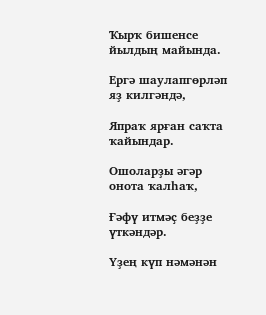Ҡырҡ бишенсе йылдың майында.

Ергә шаулапгөрләп яҙ килгәндә,

Япраҡ ярған саҡта ҡайындар.

Ошоларҙы әгәр онота ҡалһаҡ,

Ғәфү итмәҫ беҙҙе үткәндәр.

Үҙең күп нәмәнән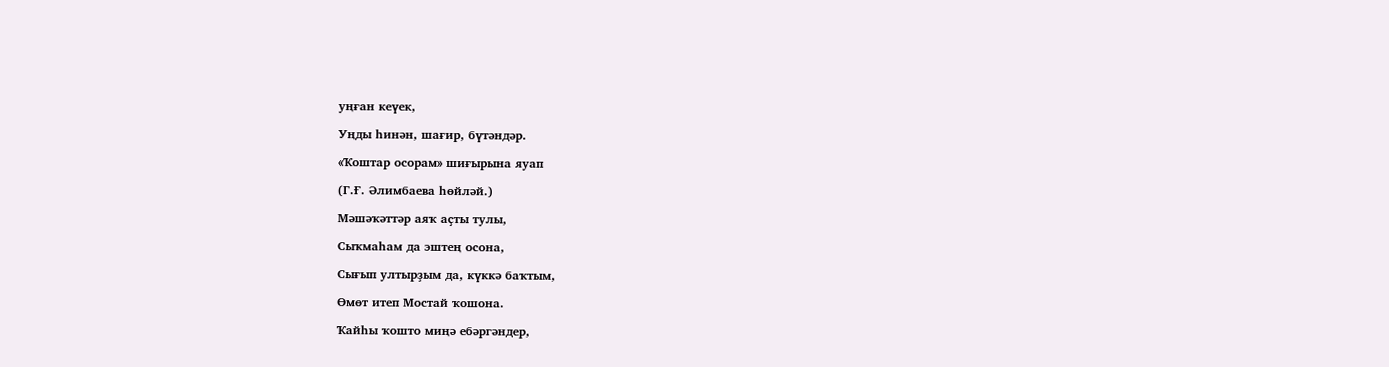уңған кеүек,

Уңды һинән, шағир, бүтәндәр.

«Ҡоштар осорам» шиғырына яуап

(Г.Ғ. Әлимбаева һөйләй.)

Мәшәҡәттәр аяҡ аҫты тулы,

Сыҡмаһам да эштең осона,

Сығып ултырҙым да, күккә баҡтым,

Өмөт итеп Мостай ҡошона.

Ҡайһы ҡошто миңә ебәргәндер,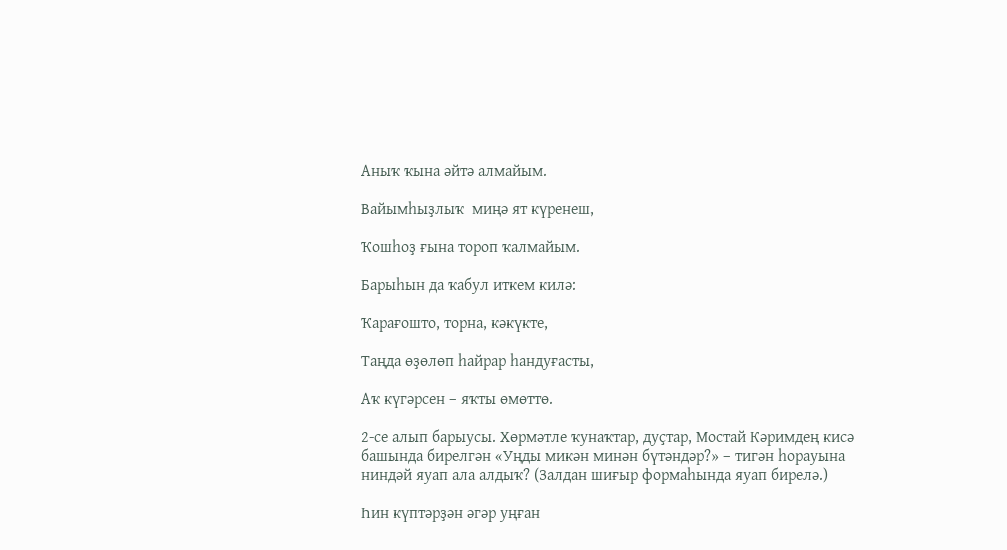Аныҡ ҡына әйтә алмайым.

Вайымһыҙлыҡ  миңә ят күренеш,

Ҡошһоҙ ғына тороп ҡалмайым.

Барыһын да ҡабул иткем килә:

Ҡарағошто, торна, кәкүкте,

Таңда өҙөлөп һайрар һандуғасты,

Аҡ күгәрсен – яҡты өмөттө.

2‑се алып барыусы. Хөрмәтле ҡунаҡтар, дуҫтар, Мостай Кәримдең кисә башында бирелгән «Уңды микән минән бүтәндәр?» – тигән һорауына ниндәй яуап ала алдыҡ? (Залдан шиғыр формаһында яуап бирелә.)

Һин күптәрҙән әгәр уңған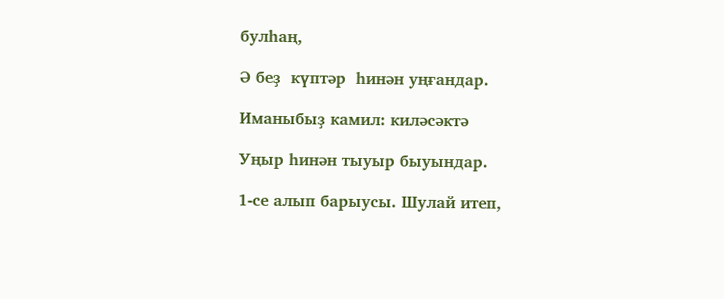булһаң,

Ә беҙ  күптәр  һинән уңғандар.

Иманыбыҙ камил: киләсәктә

Уңыр һинән тыуыр быуындар.

1‑се алып барыусы. Шулай итеп,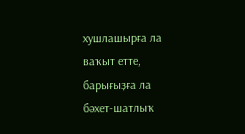хушлашырға ла ваҡыт етте, барығыҙға ла бәхет‑шатлыҡ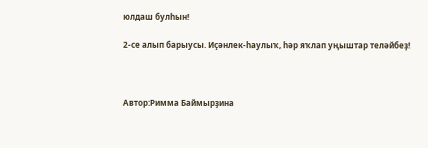юлдаш булһын!

2‑се алып барыусы. Иҫәнлек‑һаулыҡ, һәр яҡлап уңыштар теләйбеҙ!



Автор:Римма Баймырҙина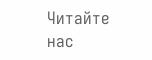Читайте нас